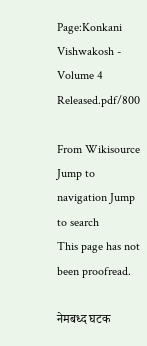Page:Konkani Vishwakosh - Volume 4 Released.pdf/800

From Wikisource
Jump to navigation Jump to search
This page has not been proofread.

नेमबध्द घटक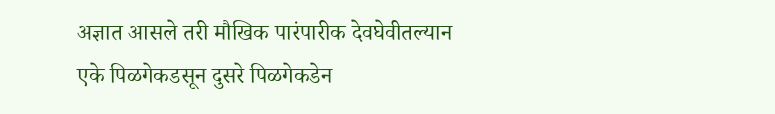अज्ञात आसले तरी मौखिक पारंपारीक देवघेवीतल्यान एके पिळगेकडसून दुसरे पिळगेकडेन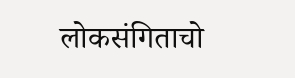लोकसंगिताचो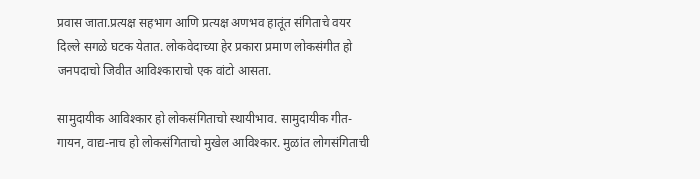प्रवास जाता.प्रत्यक्ष सहभाग आणि प्रत्यक्ष अणभव हातूंत संगिताचे वयर दिल्ले सगळे घटक येतात. लोकवेदाच्या हेर प्रकारा प्रमाण लोकसंगीत हो जनपदाचो जिवीत आविश्काराचो एक वांटो आसता.

सामुदायीक आविश्कार हो लोकसंगिताचो स्थायीभाव. सामुदायीक गीत-गायन, वाद्य-नाच हो लोकसंगिताचो मुखेल आविश्कार. मुळांत लोगसंगिताची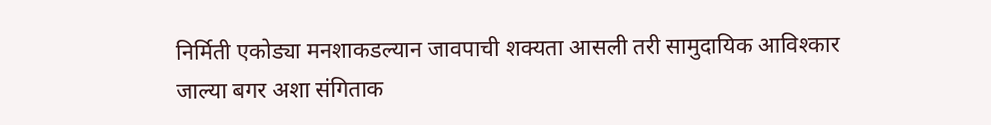निर्मिती एकोड्या मनशाकडल्यान जावपाची शक्यता आसली तरी सामुदायिक आविश्कार जाल्या बगर अशा संगिताक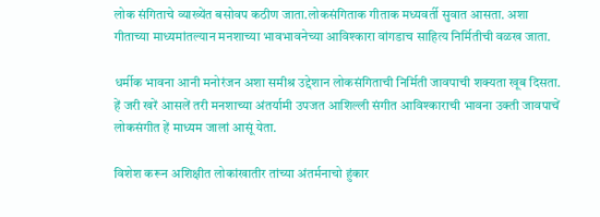लोक संगिताचे व्याख्येंत बसोवप कठीण जाता.लोकसंगिताक गीताक मध्यवर्ती सुवात आसता. अशा गीताच्या माध्यमांतल्यान मनशाच्या भावभावनेच्या आविश्कारा वांगडाच साहित्य निर्मितीची वळख जाता.

धर्मीक भावना आनी मनोरंजन अशा समीश्र उद्देशान लोकसंगिताची निर्मिती जावपाची शक्यता खूब दिसता. हें जरी खरें आसलें तरी मनशाच्या अंतर्यामी उपजत आशिल्ली संगीत आविश्काराची भावना उक्ती जावपाचें लोकसंगीत हें माध्यम जालां आसूं येता.

विशेश करून अशिक्षीत लोकांखातीर तांच्या अंतर्मनाचो हुंकार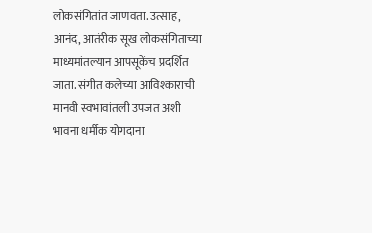लोकसंगितांत जाणवता. उत्साह, आनंद, आतंरीक सूख लोकसंगिताच्या माध्यमांतल्यान आपसूकेंच प्रदर्शित जाता. संगीत कलेच्या आविश्काराची मानवी स्वभावांतली उपजत अशी भावना धर्मीक योगदाना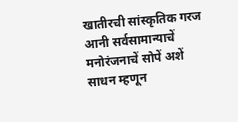खातीरची सांस्कृतिक गरज आनी सर्वसामान्याचें मनोरंजनाचें सोपें अशें साधन म्हणून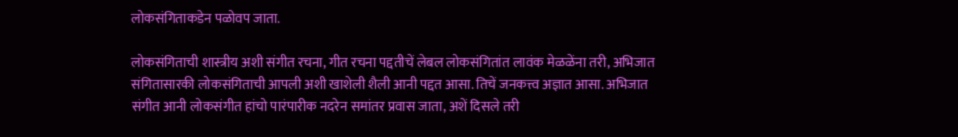लोकसंगिताकडेन पळोवप जाता.

लोकसंगिताची शास्त्रीय अशी संगीत रचना, गीत रचना पद्दतीचें लेबल लोकसंगितांत लावंक मेळळेंना तरी, अभिजात संगितासारकी लोकसंगिताची आपली अशी खाशेली शैली आनी पद्दत आसा. तिचें जनकत्त्व अज्ञात आसा. अभिजात संगीत आनी लोकसंगीत हांचो पारंपारीक नदरेन समांतर प्रवास जाता, अशें दिसले तरी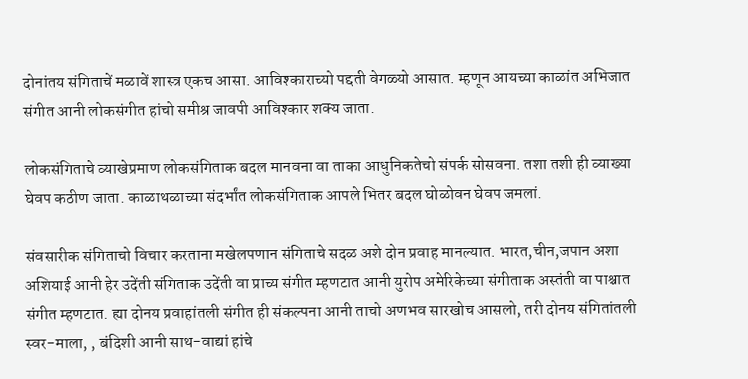दोनांतय संगिताचें मळावें शास्त्र एकच आसा. आविश्काराच्यो पद्दती वेगळ्यो आसात. म्हणून आयच्या काळांत अभिजात संगीत आनी लोकसंगीत हांचो समीश्र जावपी आविश्कार शक्य जाता.

लोकसंगिताचे व्याखेप्रमाण लोकसंगिताक बदल मानवना वा ताका आधुनिकतेचो संपर्क सोसवना. तशा तशी ही व्याख्या घेवप कठीण जाता. काळाथळाच्या संदर्भांत लोकसंगिताक आपले भितर बदल घोळोवन घेवप जमलां.

संवसारीक संगिताचो विचार करताना मखेलपणान संगिताचे सदळ अशे दोन प्रवाह मानल्यात. भारत,चीन,जपान अशा अशियाई आनी हेर उदेंती संगिताक उदेंती वा प्राच्य संगीत म्हणटात आनी युरोप अमेरिकेच्या संगीताक अस्तंती वा पाश्चात संगीत म्हणटात. ह्या दोनय प्रवाहांतली संगीत ही संकल्पना आनी ताचो अणभव सारखोच आसलो, तरी दोनय संगितांतली स्वर-माला, , बंदिशी आनी साथ-वाद्यां हांचे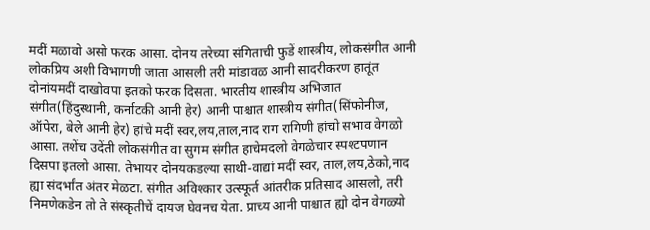मदीं मळावो असो फरक आसा. दोनय तरेच्या संगिताची फुडें शास्त्रीय, लोकसंगीत आनी लोकप्रिय अशी विभागणी जाता आसली तरी मांडावळ आनी सादरीकरण हातूंत दोनांयमदीं दाखोवपा इतको फरक दिसता. भारतीय शास्त्रीय अभिजात संगीत(हिंदुस्थानी, कर्नाटकी आनी हेर) आनी पाश्चात शास्त्रीय संगीत(सिंफोनीज, ऑपेरा, बेले आनी हेर) हांचे मदीं स्वर,लय,ताल,नाद राग रागिणी हांचो सभाव वेगळो आसा. तशेंच उदेंती लोकसंगीत वा सुगम संगीत हाचेमदलो वेगळेचार स्पश्टपणान दिसपा इतलो आसा. तेभायर दोनयकडल्या साथी-वाद्यां मदीं स्वर, ताल,लय,ठेको,नाद ह्या संदर्भांत अंतर मेळटा. संगीत अविश्कार उत्स्फूर्त आंतरीक प्रतिसाद आसलो, तरी निमणेकडेन तो ते संस्कृतीचें दायज घेवनच येता. प्राच्य आनी पाश्चात ह्यो दोन वेगळ्यो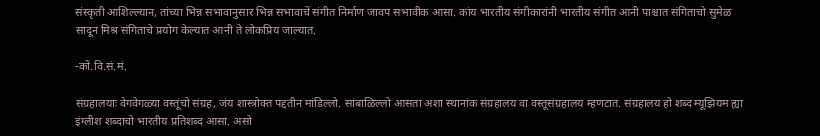संस्कृती आशिल्ल्यान, तांच्या भिन्न सभावानुसार भिन्न सभावाचें संगीत निर्माण जावप सभावीक आसा. कांय भारतीय संगीकारांनी भारतीय संगीत आनी पाश्चात संगिताचो सुमेळ सादून मिश्र संगिताचे प्रयोग केल्यात आनी ते लोकप्रिय जाल्यात.

-कों.वि.सं.मं.

संग्रहालयाः वेगवेगळ्या वस्तूंचो संग्रह, जंय शास्त्रोक्त पद्दतीन मांडिल्लो. सांबाळिल्लो आसता अशा स्थानांक संग्रहालय वा वस्तूसंग्रहालय म्हणटात. संग्रहालय हो शब्द म्यूझियम ह्या इंग्लीश शब्दाचो भारतीय प्रतिशब्द आसा. असो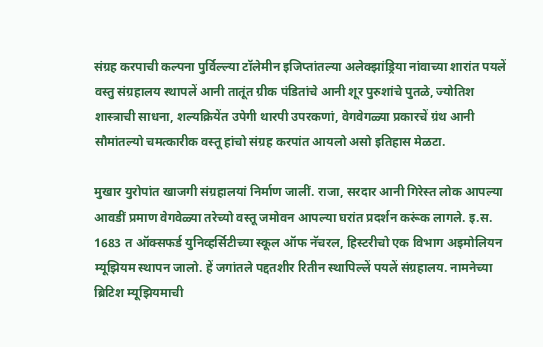संग्रह करपाची कल्पना पुर्विल्ल्या टॉलेमीन इजिप्तांतल्या अलेक्झांड्रिया नांवाच्या शारांत पयलें वस्तु संग्रहालय स्थापलें आनी तातूंत ग्रीक पंडितांचे आनी शूर पुरुशांचे पुतळे, ज्योतिश शास्त्राची साधना, शल्यक्रियेंत उपेगी थारपी उपरकणां, वेगवेगळ्या प्रकारचें ग्रंथ आनी सौमांतल्यो चमत्कारीक वस्तू हांचो संग्रह करपांत आयलो असो इतिहास मेळटा.

मुखार युरोपांत खाजगी संग्रहालयां निर्माण जालीं. राजा, सरदार आनी गिरेस्त लोक आपल्या आवडीं प्रमाण वेगवेळ्या तरेच्यो वस्तू जमोवन आपल्या घरांत प्रदर्शन करूंक लागले. इ.स. 1683 त ऑक्सफर्ड युनिव्हर्सिटीच्या स्कूल ऑफ नॅचरल, हिस्टरीचो एक विभाग अइमोलियन म्यूझियम स्थापन जालो. हें जगांतले पद्दतशीर रितीन स्थापिल्लें पयलें संग्रहालय. नामनेच्या ब्रिटिश म्यूझियमाची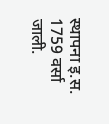स्थापना इ.स. 1759 वर्सा जाली.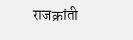राजक्रांती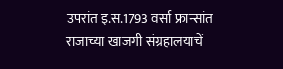उपरांत इ.स.1793 वर्सा फ्रान्सांत राजाच्या खाजगी संग्रहालयाचें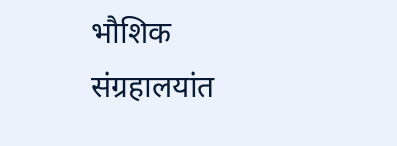भौशिक संग्रहालयांत